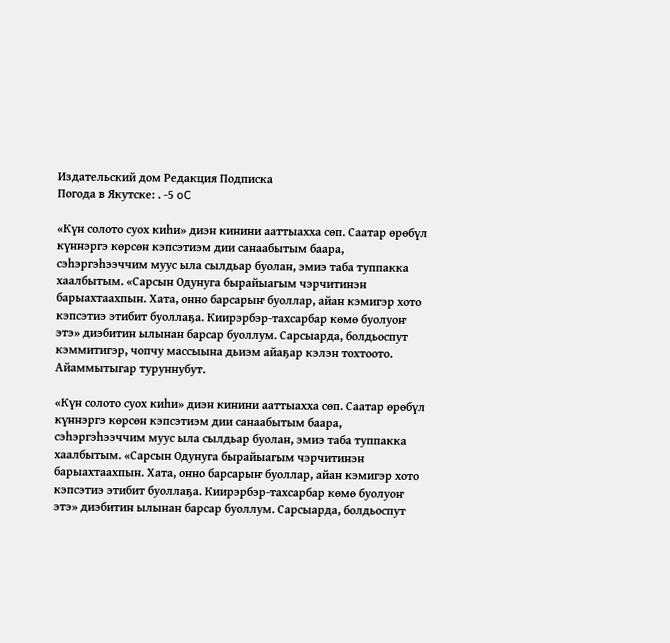Издательский дом Редакция Подписка
Погода в Якутске: . -5 oC

«Күн солото суох киһи» диэн кинини ааттыахха сөп. Саатар өрөбүл күннэргэ көрсөн кэпсэтиэм дии санаабытым баара, сэһэргэһээччим муус ыла сылдьар буолан, эмиэ таба туппакка хаалбытым. «Сарсын Одунуга бырайыагым чэрчитинэн барыахтаахпын. Хата, онно барсарыҥ буоллар, айан кэмигэр хото кэпсэтиэ этибит буоллаҕа. Киирэрбэр-тахсарбар көмө буолуоҥ этэ» диэбитин ылынан барсар буоллум. Сарсыарда, болдьоспут кэммитигэр, чопчу массыына дьиэм айаҕар кэлэн тохтоото. Айаммытыгар туруннубут.

«Күн солото суох киһи» диэн кинини ааттыахха сөп. Саатар өрөбүл күннэргэ көрсөн кэпсэтиэм дии санаабытым баара, сэһэргэһээччим муус ыла сылдьар буолан, эмиэ таба туппакка хаалбытым. «Сарсын Одунуга бырайыагым чэрчитинэн барыахтаахпын. Хата, онно барсарыҥ буоллар, айан кэмигэр хото кэпсэтиэ этибит буоллаҕа. Киирэрбэр-тахсарбар көмө буолуоҥ этэ» диэбитин ылынан барсар буоллум. Сарсыарда, болдьоспут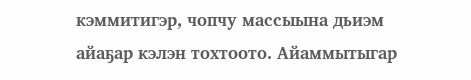кэммитигэр, чопчу массыына дьиэм айаҕар кэлэн тохтоото. Айаммытыгар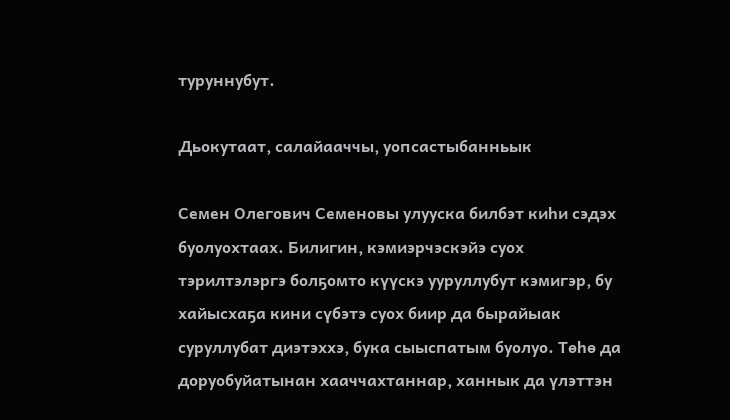туруннубут.

Дьокутаат, салайааччы, уопсастыбанньык

Семен Олегович Семеновы улууска билбэт киһи сэдэх буолуохтаах. Билигин, кэмиэрчэскэйэ суох тэрилтэлэргэ болҕомто күүскэ ууруллубут кэмигэр, бу хайысхаҕа кини сүбэтэ суох биир да бырайыак суруллубат диэтэххэ, бука сыыспатым буолуо. Төһө да доруобуйатынан хааччахтаннар, ханнык да үлэттэн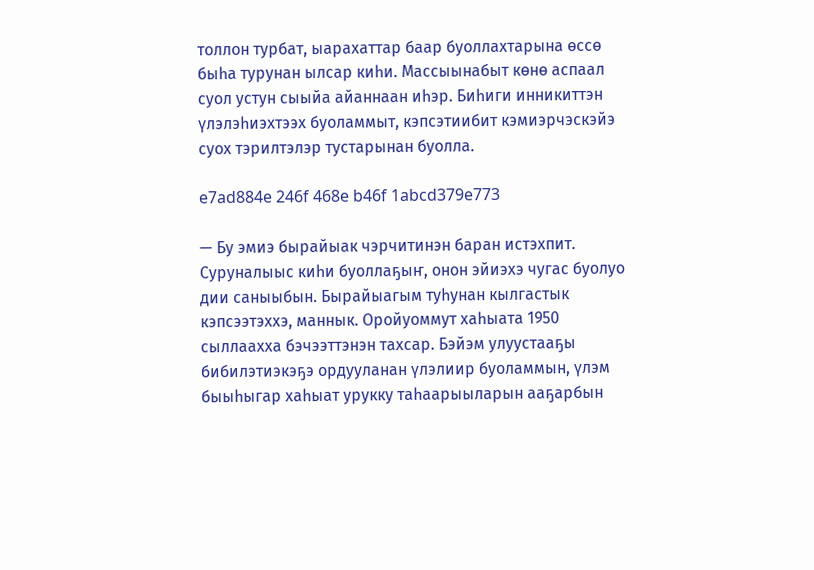толлон турбат, ыарахаттар баар буоллахтарына өссө быһа турунан ылсар киһи. Массыынабыт көнө аспаал суол устун сыыйа айаннаан иһэр. Биһиги инникиттэн үлэлэһиэхтээх буоламмыт, кэпсэтиибит кэмиэрчэскэйэ суох тэрилтэлэр тустарынан буолла.

e7ad884e 246f 468e b46f 1abcd379e773

— Бу эмиэ бырайыак чэрчитинэн баран истэхпит. Суруналыыс киһи буоллаҕыҥ, онон эйиэхэ чугас буолуо дии саныыбын. Бырайыагым туһунан кылгастык кэпсээтэххэ, маннык. Оройуоммут хаһыата 1950 сыллаахха бэчээттэнэн тахсар. Бэйэм улуустааҕы бибилэтиэкэҕэ ордууланан үлэлиир буоламмын, үлэм быыһыгар хаһыат урукку таһаарыыларын ааҕарбын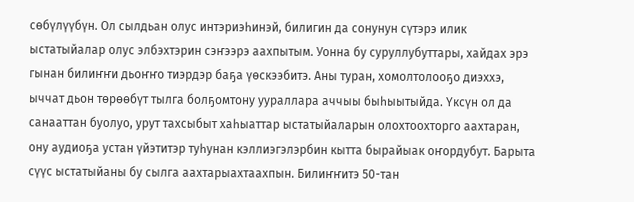сөбүлүүбүн. Ол сылдьан олус интэриэһинэй, билигин да сонунун сүтэрэ илик ыстатыйалар олус элбэхтэрин сэҥээрэ аахпытым. Уонна бу суруллубуттары, хайдах эрэ гынан билиҥҥи дьоҥҥо тиэрдэр баҕа үөскээбитэ. Аны туран, хомолтолооҕо диэххэ, ыччат дьон төрөөбүт тылга болҕомтону уураллара аччыы быһыытыйда. Үксүн ол да санааттан буолуо, урут тахсыбыт хаһыаттар ыстатыйаларын олохтоохторго аахтаран, ону аудиоҕа устан үйэтитэр туһунан кэллиэгэлэрбин кытта бырайыак оҥордубут. Барыта сүүс ыстатыйаны бу сылга аахтарыахтаахпын. Билиҥҥитэ 50-тан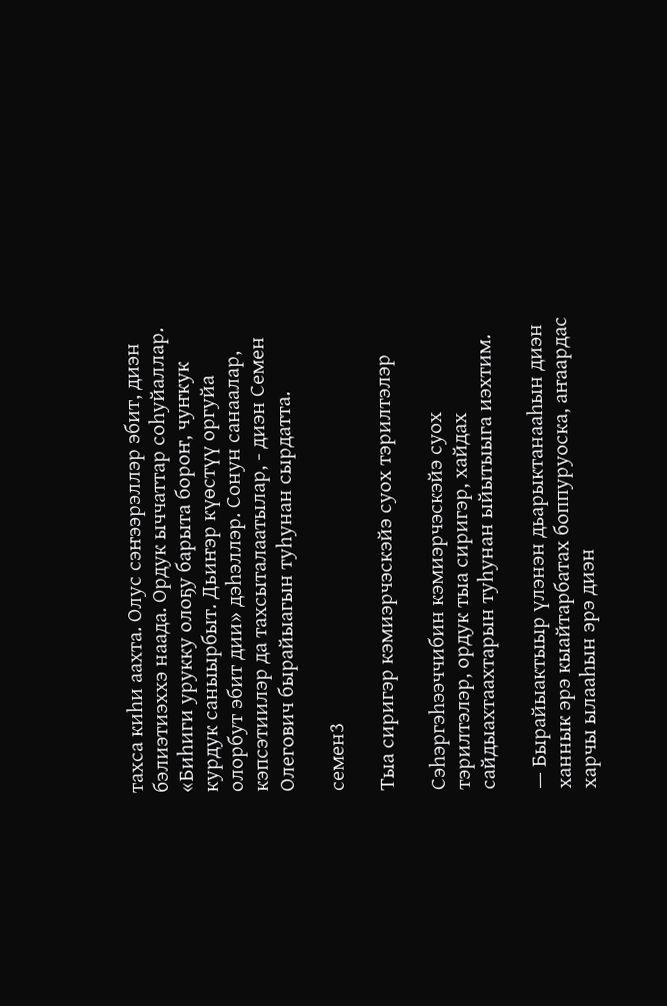тахса киһи аахта. Олус сэҥээрэллэр эбит, диэн бэлиэтиэххэ наада. Ордук ыччаттар соһуйаллар. «Биһиги урукку олоҕу барыта бороҥ, чуҥкук курдук саныырбыт. Дьиҥэр күөстүү оргуйа олорбут эбит дии» дэһэллэр. Сонун санаалар, кэпсэтиилэр да тахсыталаатылар, - диэн Семен Олегович бырайыагын туһунан сырдатта.

семен3

Тыа сиригэр кэмиэрчэскэйэ суох тэрилтэлэр

Сэһэргэһээччибин кэмиэрчэскэйэ суох тэрилтэлэр, ордук тыа сиригэр, хайдах сайдыахтаахтарын туһунан ыйытыыга иэхтим.

— Бырайыактыыр үлэнэн дьарыктанааһын диэн ханнык эрэ кыайтарбатах боппуруоска, аҥаардас харчы ылааһын эрэ диэн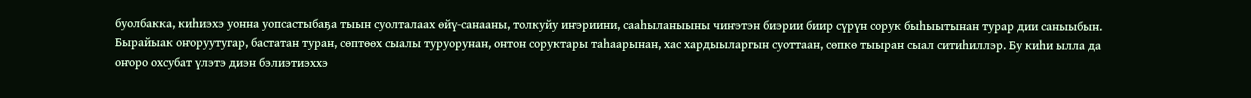буолбакка, киһиэхэ уонна уопсастыбаҕа тыын суолталаах өйү-санааны, толкуйу иҥэриини, сааһыланыыны чиҥэтэн биэрии биир сүрүн сорук быһыытынан турар дии саныыбын. Бырайыак оҥоруутугар, бастатан туран, сөптөөх сыалы туруорунан, онтон соруктары таһаарынан, хас хардыыларгын суоттаан, сөпкө тыыран сыал ситиһиллэр. Бу киһи ылла да оҥоро охсубат үлэтэ диэн бэлиэтиэххэ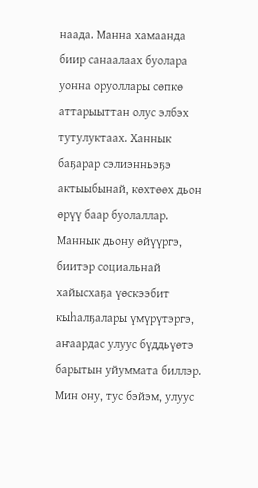наада. Манна хамаанда биир санаалаах буолара уонна оруоллары сөпкө аттарыыттан олус элбэх тутулуктаах. Ханнык баҕарар сэлиэнньэҕэ актыыбынай, көхтөөх дьон өрүү баар буолаллар. Маннык дьону өйүүргэ, биитэр социальнай хайысхаҕа үөскээбит кыһалҕалары үмүрүтэргэ, аҥаардас улуус бүддьүөтэ барытын уйуммата биллэр. Мин ону, тус бэйэм, улуус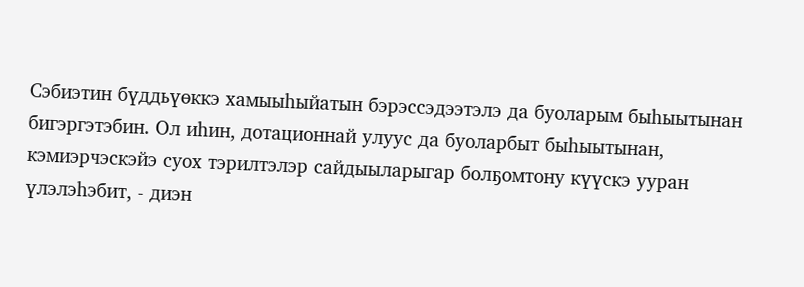Сэбиэтин бүддьүөккэ хамыыһыйатын бэрэссэдээтэлэ да буоларым быһыытынан бигэргэтэбин. Ол иһин, дотационнай улуус да буоларбыт быһыытынан, кэмиэрчэскэйэ суох тэрилтэлэр сайдыыларыгар болҕомтону күүскэ ууран үлэлэһэбит, - диэн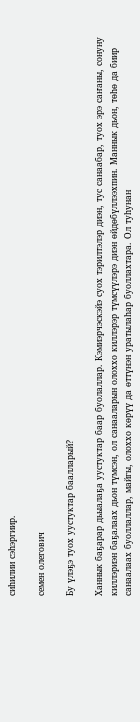сиһилии сэһэргиир.

семен олегович

Бу үлэҕэ туох уустуктар баалларый?

Ханнык баҕарар дьыалаҕа уустуктар баар буолаллар. Кэмиэрчэскэйэ суох тэрилтэлэр диэн, тус санаабар, туох эрэ саҥаны, сонуну киллэриэн баҕалаах дьон түмсэн, ол санааларын олоххо киллэрэр түмсүүлэрэ диэн өйдөбүллээхпин. Маннык дьон, төһө да биир санаалаах буоллаллар, майгы, олоххо көрүү да өттүнэн уратылаһар буоллахтара. Ол туһунан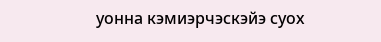уонна кэмиэрчэскэйэ суох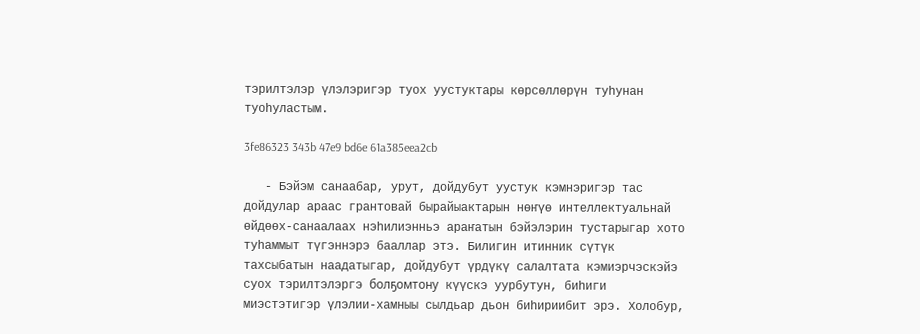тэрилтэлэр үлэлэригэр туох уустуктары көрсөллөрүн туһунан туоһуластым.

3fe86323 343b 47e9 bd6e 61a385eea2cb

   - Бэйэм санаабар, урут, дойдубут уустук кэмнэригэр тас дойдулар араас грантовай бырайыактарын нөҥүө интеллектуальнай өйдөөх-санаалаах нэһилиэнньэ араҥатын бэйэлэрин тустарыгар хото туһаммыт түгэннэрэ бааллар этэ. Билигин итинник сүтүк тахсыбатын наадатыгар, дойдубут үрдүкү салалтата кэмиэрчэскэйэ суох тэрилтэлэргэ болҕомтону күүскэ уурбутун, биһиги миэстэтигэр үлэлии-хамныы сылдьар дьон биһириибит эрэ. Холобур,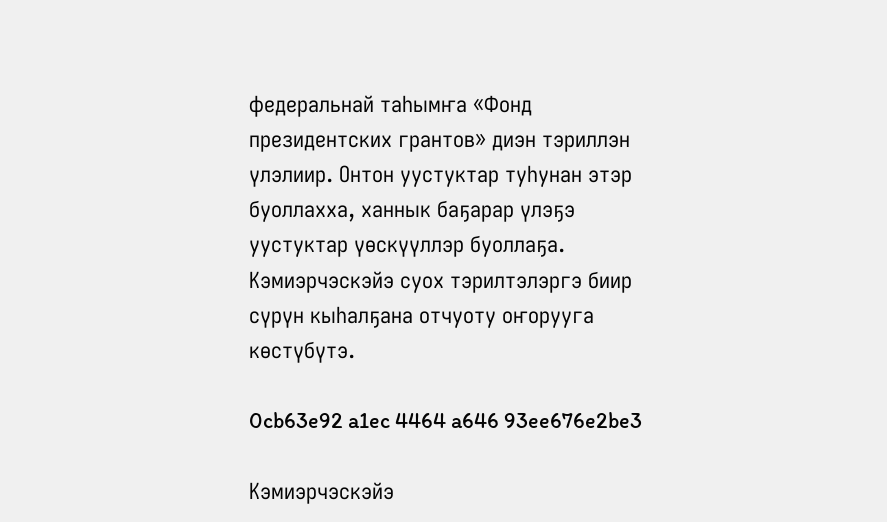федеральнай таһымҥа «Фонд президентских грантов» диэн тэриллэн үлэлиир. Онтон уустуктар туһунан этэр буоллахха, ханнык баҕарар үлэҕэ уустуктар үөскүүллэр буоллаҕа. Кэмиэрчэскэйэ суох тэрилтэлэргэ биир сүрүн кыһалҕана отчуоту оҥорууга көстүбүтэ.

0cb63e92 a1ec 4464 a646 93ee676e2be3

Кэмиэрчэскэйэ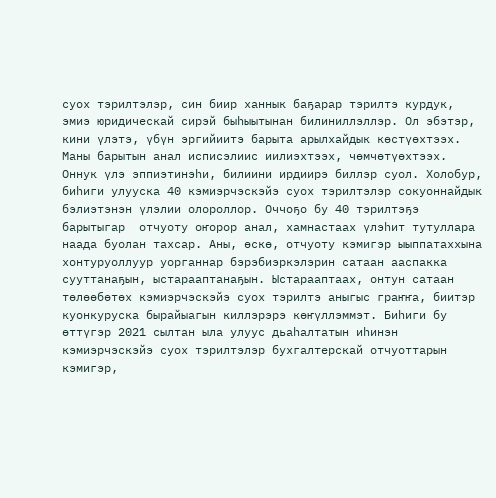суох тэрилтэлэр, син биир ханнык баҕарар тэрилтэ курдук, эмиэ юридическай сирэй быһыытынан билиниллэллэр. Ол эбэтэр, кини үлэтэ, үбүн эргийиитэ барыта арылхайдык көстүөхтээх. Маны барытын анал исписэлиис иилиэхтээх, чөмчөтүөхтээх. Оннук үлэ эппиэтинэһи, билиини ирдиирэ биллэр суол. Холобур, биһиги улууска 40 кэмиэрчэскэйэ суох тэрилтэлэр сокуоннайдык бэлиэтэнэн үлэлии олороллор. Оччоҕо бу 40 тэрилтэҕэ барытыгар  отчуоту оҥорор анал, хамнастаах үлэһит тутуллара наада буолан тахсар. Аны, өскө, отчуоту кэмигэр ыыппатаххына хонтуруоллуур уорганнар бэрэбиэркэлэрин сатаан ааспакка сууттанаҕын, ыстарааптанаҕын. Ыстарааптаах, онтун сатаан төлөөбөтөх кэмиэрчэскэйэ суох тэрилтэ аныгыс граҥҥа, биитэр куонкуруска бырайыагын киллэрэрэ көҥүллэммэт. Биһиги бу өттүгэр 2021 сылтан ыла улуус дьаһалтатын иһинэн кэмиэрчэскэйэ суох тэрилтэлэр бухгалтерскай отчуоттарын кэмигэр,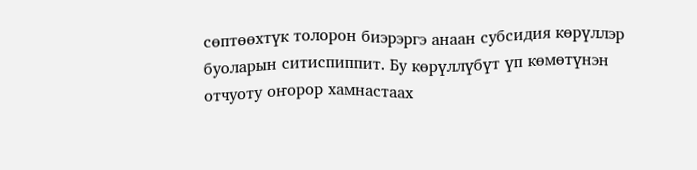сөптөөхтүк толорон биэрэргэ анаан субсидия көрүллэр буоларын ситиспиппит. Бу көрүллүбүт үп көмөтүнэн отчуоту оҥорор хамнастаах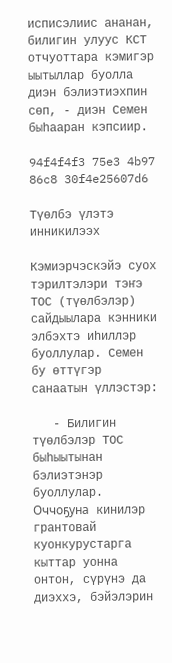исписэлиис ананан, билигин улуус КСТ отчуоттара кэмигэр ыытыллар буолла диэн бэлиэтиэхпин сөп, - диэн Семен быһааран кэпсиир.

94f4f4f3 75e3 4b97 86c8 30f4e25607d6

Түөлбэ үлэтэ инникилээх

Кэмиэрчэскэйэ суох тэрилтэлэри тэҥэ ТОС (түөлбэлэр) сайдыылара кэнники элбэхтэ иһиллэр буоллулар. Семен бу өттүгэр санаатын үллэстэр:

   - Билигин түөлбэлэр ТОС быһыытынан бэлиэтэнэр буоллулар. Оччоҕуна кинилэр грантовай куонкурустарга кыттар уонна онтон, сүрүнэ да диэххэ, бэйэлэрин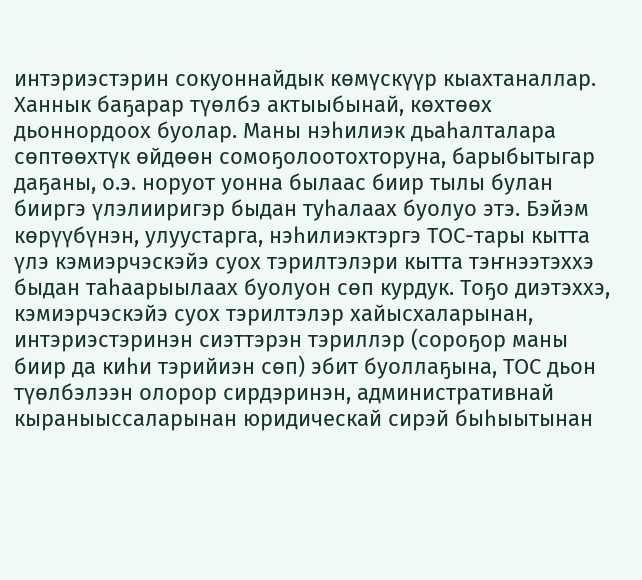интэриэстэрин сокуоннайдык көмүскүүр кыахтаналлар. Ханнык баҕарар түөлбэ актыыбынай, көхтөөх дьоннордоох буолар. Маны нэһилиэк дьаһалталара сөптөөхтүк өйдөөн сомоҕолоотохторуна, барыбытыгар даҕаны, о.э. норуот уонна былаас биир тылы булан бииргэ үлэлииригэр быдан туһалаах буолуо этэ. Бэйэм көрүүбүнэн, улуустарга, нэһилиэктэргэ ТОС-тары кытта үлэ кэмиэрчэскэйэ суох тэрилтэлэри кытта тэҥнээтэххэ быдан таһаарыылаах буолуон сөп курдук. Тоҕо диэтэххэ, кэмиэрчэскэйэ суох тэрилтэлэр хайысхаларынан, интэриэстэринэн сиэттэрэн тэриллэр (сороҕор маны биир да киһи тэрийиэн сөп) эбит буоллаҕына, ТОС дьон түөлбэлээн олорор сирдэринэн, административнай кыраныыссаларынан юридическай сирэй быһыытынан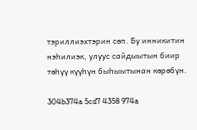тэриллиэхтэрин сөп. Бу инникитин нэһилиэк, улуус сайдыытын биир төһүү күүһүн быһыытынан көрөбүн.

304b374a 5cd7 4358 974a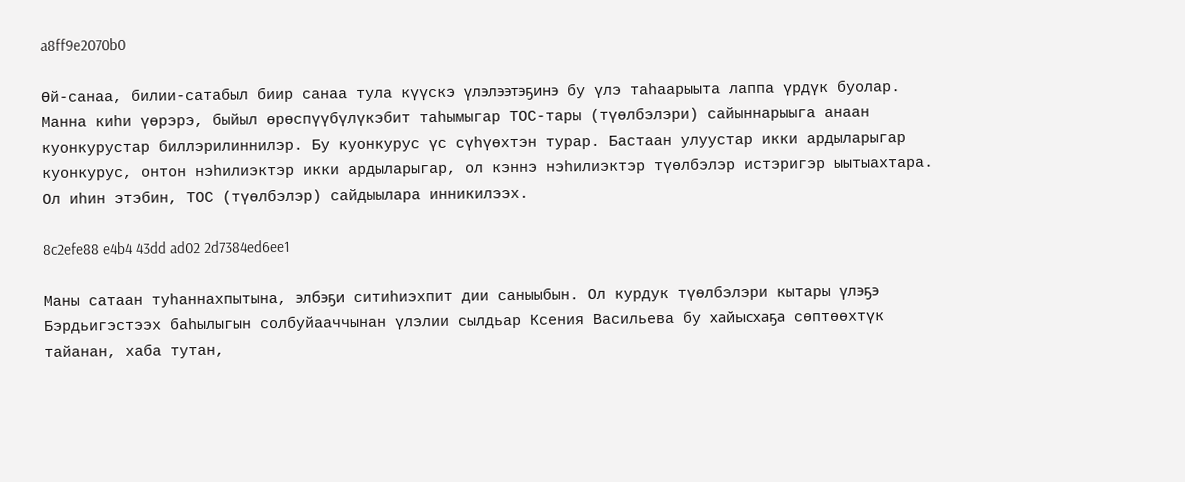a8ff9e2070b0

Өй-санаа, билии-сатабыл биир санаа тула күүскэ үлэлээтэҕинэ бу үлэ таһаарыыта лаппа үрдүк буолар. Манна киһи үөрэрэ, быйыл өрөспүүбүлүкэбит таһымыгар ТОС-тары (түөлбэлэри) сайыннарыыга анаан куонкурустар биллэрилиннилэр. Бу куонкурус үс сүһүөхтэн турар. Бастаан улуустар икки ардыларыгар куонкурус, онтон нэһилиэктэр икки ардыларыгар, ол кэннэ нэһилиэктэр түөлбэлэр истэригэр ыытыахтара. Ол иһин этэбин, ТОС (түөлбэлэр) сайдыылара инникилээх.

8c2efe88 e4b4 43dd ad02 2d7384ed6ee1

Маны сатаан туһаннахпытына, элбэҕи ситиһиэхпит дии саныыбын. Ол курдук түөлбэлэри кытары үлэҕэ Бэрдьигэстээх баһылыгын солбуйааччынан үлэлии сылдьар Ксения Васильева бу хайысхаҕа сөптөөхтүк тайанан, хаба тутан,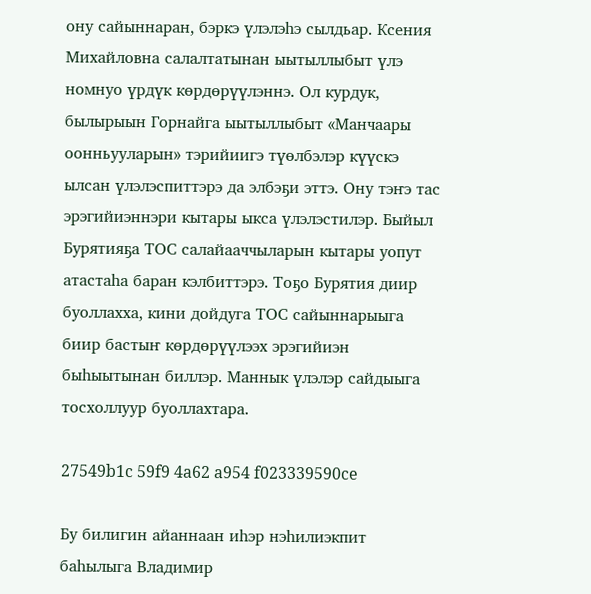ону сайыннаран, бэркэ үлэлэһэ сылдьар. Ксения Михайловна салалтатынан ыытыллыбыт үлэ номнуо үрдүк көрдөрүүлэннэ. Ол курдук, былырыын Горнайга ыытыллыбыт «Манчаары оонньууларын» тэрийиигэ түөлбэлэр күүскэ ылсан үлэлэспиттэрэ да элбэҕи эттэ. Ону тэҥэ тас эрэгийиэннэри кытары ыкса үлэлэстилэр. Быйыл Бурятияҕа ТОС салайааччыларын кытары уопут атастаһа баран кэлбиттэрэ. Тоҕо Бурятия диир буоллахха, кини дойдуга ТОС сайыннарыыга биир бастыҥ көрдөрүүлээх эрэгийиэн быһыытынан биллэр. Маннык үлэлэр сайдыыга тосхоллуур буоллахтара.

27549b1c 59f9 4a62 a954 f023339590ce

Бу билигин айаннаан иһэр нэһилиэкпит баһылыга Владимир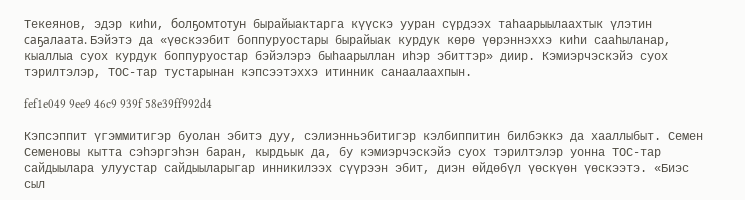Текеянов, эдэр киһи, болҕомтотун бырайыактарга күүскэ ууран сүрдээх таһаарыылаахтык үлэтин саҕалаата. Бэйэтэ да «үөскээбит боппуруостары бырайыак курдук көрө үөрэннэххэ киһи сааһыланар, кыаллыа суох курдук боппуруостар бэйэлэрэ быһаарыллан иһэр эбиттэр» диир. Кэмиэрчэскэйэ суох тэрилтэлэр, ТОС-тар тустарынан кэпсээтэххэ итинник санаалаахпын.

fef1e049 9ee9 46c9 939f 58e39ff992d4

Кэпсэппит үгэммитигэр буолан эбитэ дуу, сэлиэнньэбитигэр кэлбиппитин билбэккэ да хааллыбыт. Семен Семеновы кытта сэһэргэһэн баран, кырдьык да, бу кэмиэрчэскэйэ суох тэрилтэлэр уонна ТОС-тар сайдыылара улуустар сайдыыларыгар инникилээх сүүрээн эбит, диэн өйдөбүл үөскүөн үөскээтэ. «Биэс сыл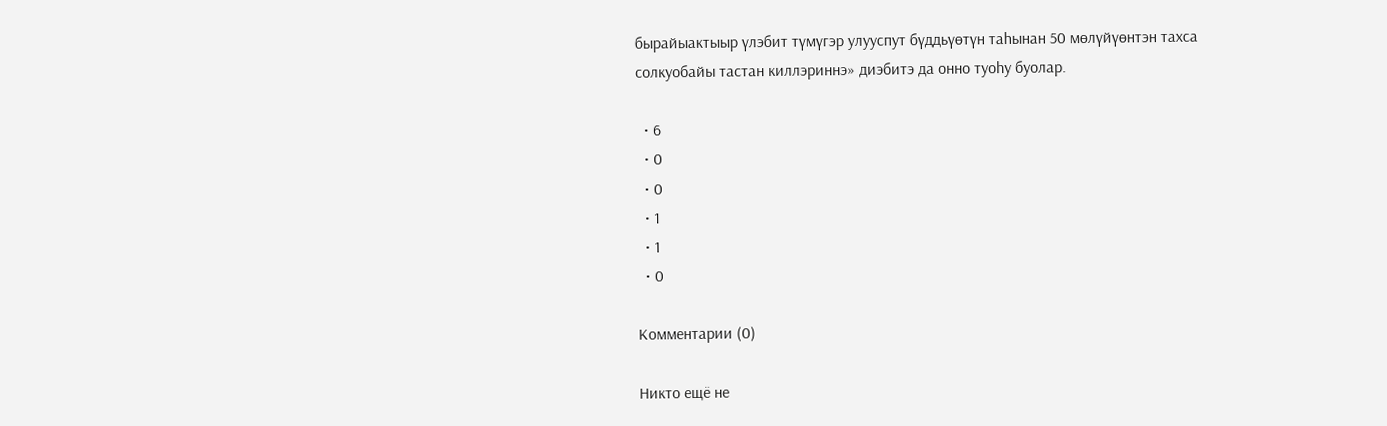бырайыактыыр үлэбит түмүгэр улууспут бүддьүөтүн таһынан 50 мөлүйүөнтэн тахса солкуобайы тастан киллэриннэ» диэбитэ да онно туоһу буолар.

  • 6
  • 0
  • 0
  • 1
  • 1
  • 0

Комментарии (0)

Никто ещё не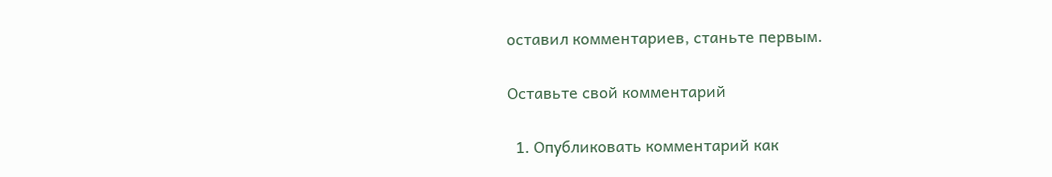оставил комментариев, станьте первым.

Оставьте свой комментарий

  1. Опубликовать комментарий как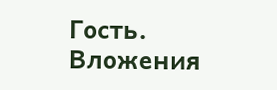Гость.
Вложения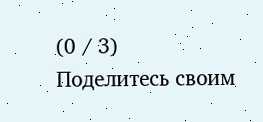(0 / 3)
Поделитесь своим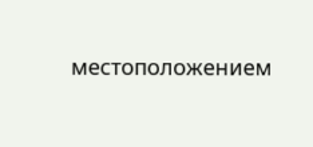местоположением